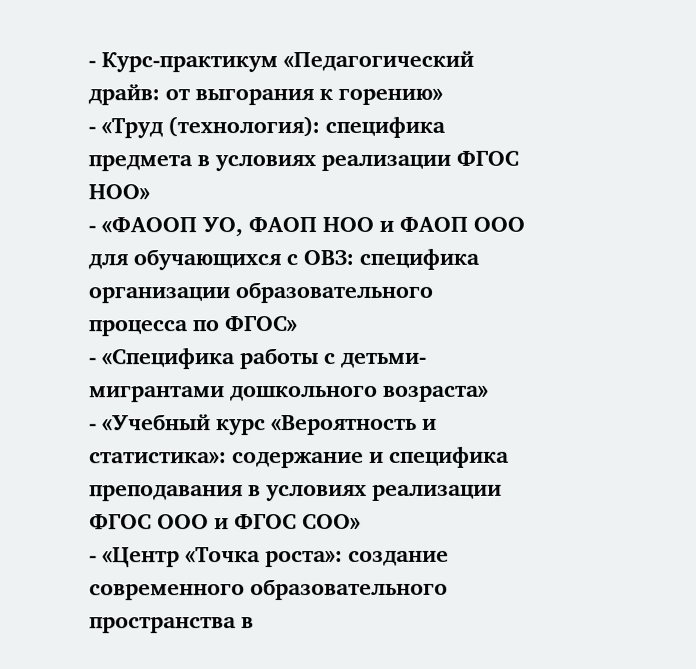- Курс-практикум «Педагогический драйв: от выгорания к горению»
- «Труд (технология): специфика предмета в условиях реализации ФГОС НОО»
- «ФАООП УО, ФАОП НОО и ФАОП ООО для обучающихся с ОВЗ: специфика организации образовательного процесса по ФГОС»
- «Специфика работы с детьми-мигрантами дошкольного возраста»
- «Учебный курс «Вероятность и статистика»: содержание и специфика преподавания в условиях реализации ФГОС ООО и ФГОС СОО»
- «Центр «Точка роста»: создание современного образовательного пространства в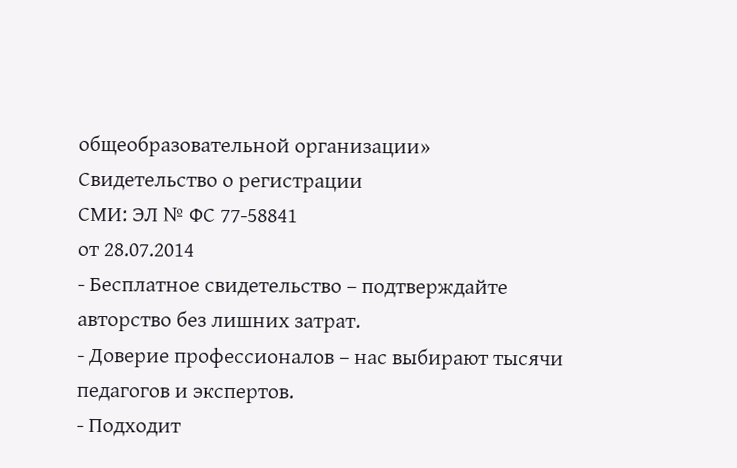общеобразовательной организации»
Свидетельство о регистрации
СМИ: ЭЛ № ФС 77-58841
от 28.07.2014
- Бесплатное свидетельство – подтверждайте авторство без лишних затрат.
- Доверие профессионалов – нас выбирают тысячи педагогов и экспертов.
- Подходит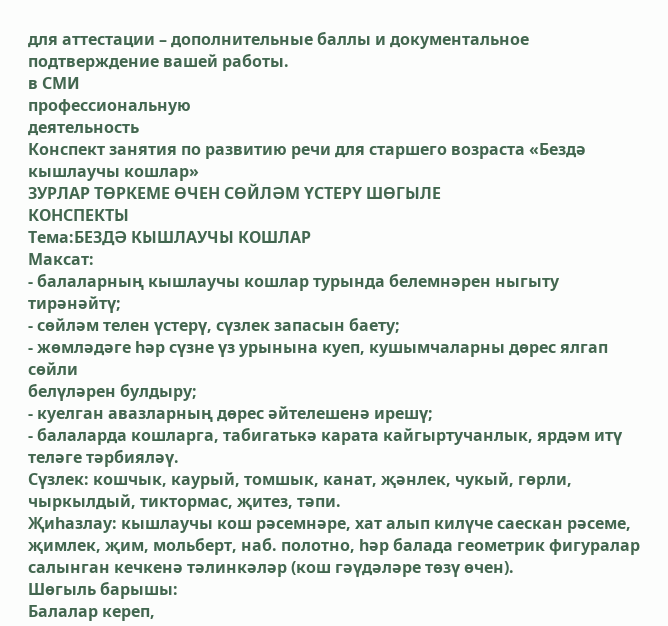для аттестации – дополнительные баллы и документальное подтверждение вашей работы.
в СМИ
профессиональную
деятельность
Конспект занятия по развитию речи для старшего возраста «Бездә кышлаучы кошлар»
ЗУРЛАР ТӨРКЕМЕ ӨЧЕН СӨЙЛӘМ ҮСТЕРҮ ШӨГЫЛЕ
КОНСПЕКТЫ
Тема:БЕЗДӘ КЫШЛАУЧЫ КОШЛАР
Максат:
- балаларның кышлаучы кошлар турында белемнәрен ныгыту
тирәнәйтү;
- сөйләм телен үстерү, сүзлек запасын баету;
- жөмләдәге һәр сүзне үз урынына куеп, кушымчаларны дөрес ялгап сөйли
белүләрен булдыру;
- куелган авазларның дөрес әйтелешенә ирешү;
- балаларда кошларга, табигатькә карата кайгыртучанлык, ярдәм итү теләге тәрбияләү.
Сүзлек: кошчык, каурый, томшык, канат, җәнлек, чукый, гөрли, чыркылдый, тиктормас, җитез, тәпи.
Җиһазлау: кышлаучы кош рәсемнәре, хат алып килүче саескан рәсеме, җимлек, җим, мольберт, наб. полотно, һәр балада геометрик фигуралар салынган кечкенә тәлинкәләр (кош гәүдәләре төзү өчен).
Шөгыль барышы:
Балалар кереп,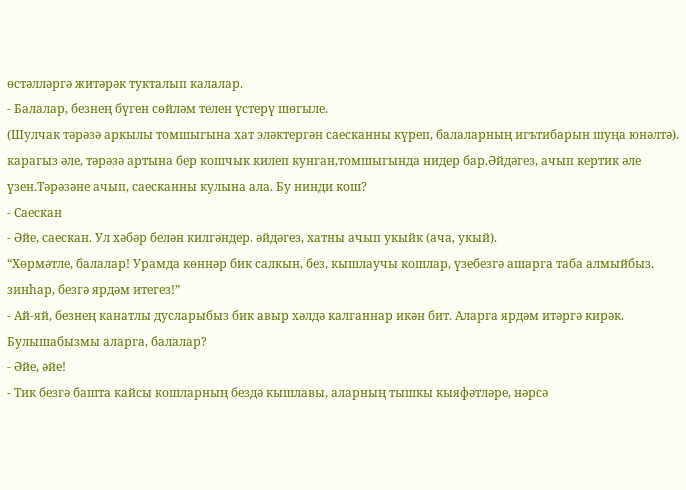өстәлләргә житәрәк тукталып калалар.
- Балалар, безнең бүген сөйләм телен үстерү шөгыле.
(Шулчак тәрәзә аркылы томшыгына хат эләктергән саесканны күреп, балаларның игътибарын шуңа юнәлтә).
карагыз әле, тәрәзә артына бер кошчык килеп кунган,томшыгында нидер бар.Әйдәгез, ачып кертик әле үзен.Тәрәзәне ачып, саесканны кулына ала. Бу нинди кош?
- Саескан
- Әйе, саескан. Ул хәбәр белән килгәндер. әйдәгез, хатны ачып укыйк (ача, укый).
“Хөрмәтле, балалар! Урамда көннәр бик салкын, без, кышлаучы кошлар, үзебезгә ашарга таба алмыйбыз. зинһар, безгә ярдәм итегез!”
- Ай-яй, безнең канатлы дусларыбыз бик авыр хәлдә калганнар икән бит. Аларга ярдәм итәргә кирәк. Булышабызмы аларга, балалар?
- Әйе, әйе!
- Тик безгә башта кайсы кошларның бездә кышлавы, аларның тышкы кыяфәтләре, нәрсә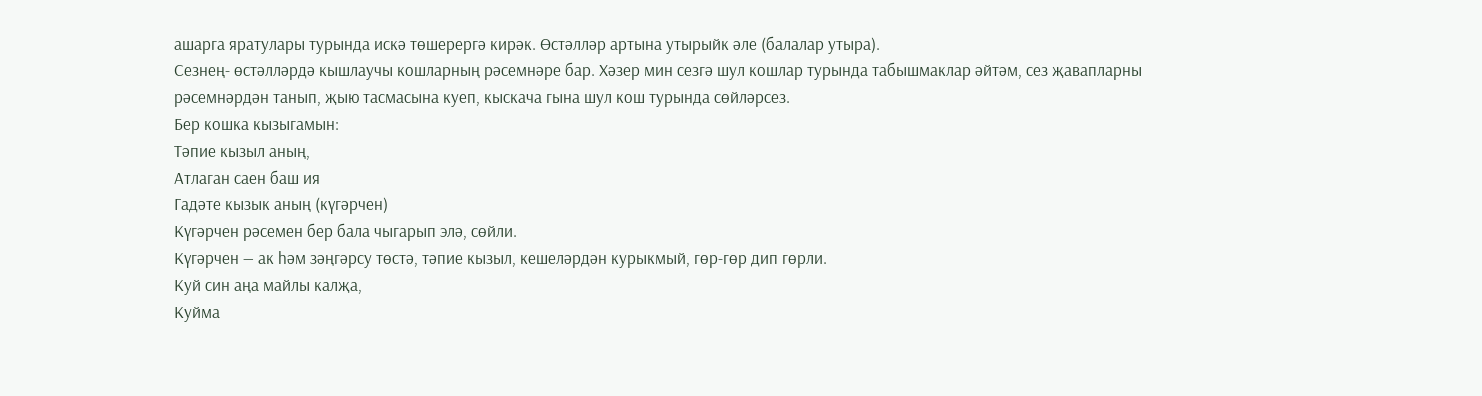ашарга яратулары турында искә төшерергә кирәк. Өстәлләр артына утырыйк әле (балалар утыра).
Сезнең- өстәлләрдә кышлаучы кошларның рәсемнәре бар. Хәзер мин сезгә шул кошлар турында табышмаклар әйтәм, сез җавапларны рәсемнәрдән танып, җыю тасмасына куеп, кыскача гына шул кош турында сөйләрсез.
Бер кошка кызыгамын:
Тәпие кызыл аның,
Атлаган саен баш ия
Гадәте кызык аның (күгәрчен)
Күгәрчен рәсемен бер бала чыгарып элә, сөйли.
Күгәрчен — ак һәм зәңгәрсу төстә, тәпие кызыл, кешеләрдән курыкмый, гөр-гөр дип гөрли.
Куй син аңа майлы калҗа,
Куйма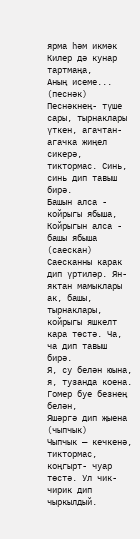ярма һәм икмәк
Килер дә кунар тартмаңа,
Аның исеме... (песнәк)
Песнәкнең- түше сары, тырнаклары үткен, агачтан-агачка жиңел сикерә, тиктормас. Синь, синь дип тавыш бирә.
Башын алса - койрыгы ябыша,
Койрыгын алса - башы ябыша (саескан)
Саесканны карак дип үртиләр. Ян-яктан мамыклары ак, башы, тырнаклары, койрыгы яшкелт кара төстә. Ча, ча дип тавыш бирә.
Я, су белән юына, я, тузанда коена.
Гомер буе безнең белән,
Яшәргә дип җыена (чыпчык)
Чыпчык — кечкенә, тиктормас, коңгырт- чуар төстә. Ул чик-чирик дип чыркылдый.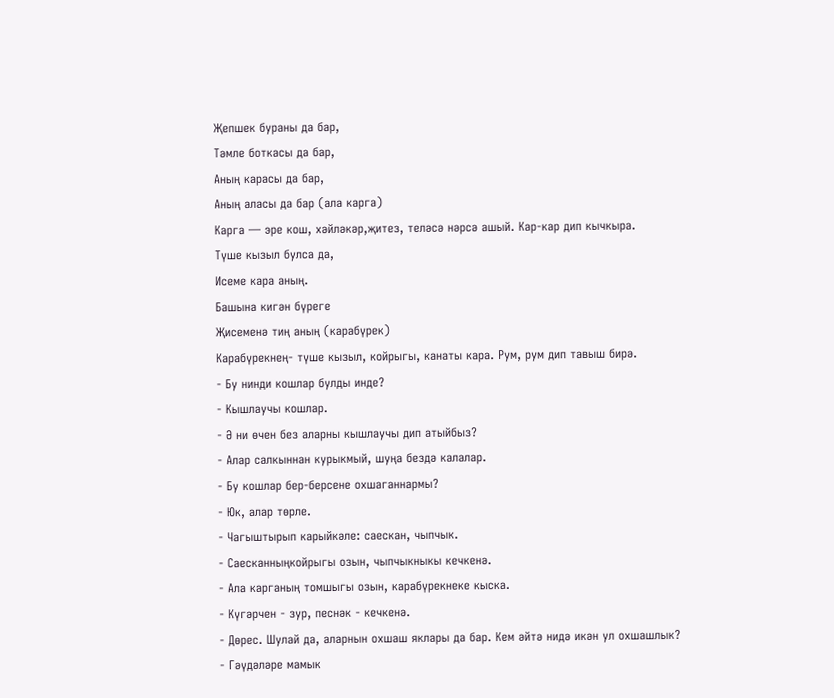Җепшек бураны да бар,
Тәмле боткасы да бар,
Аның карасы да бар,
Аның аласы да бар (ала карга)
Карга — эре кош, хәйләкәр,җитез, теләсә нәрсә ашый. Кар-кар дип кычкыра.
Түше кызыл булса да,
Исеме кара аның.
Башына кигән бүреге
Җисеменә тиң аның (карабүрек)
Карабүрекнең- түше кызыл, койрыгы, канаты кара. Рум, рум дип тавыш бирә.
- Бу нинди кошлар булды инде?
- Кышлаучы кошлар.
- Ә ни өчен без аларны кышлаучы дип атыйбыз?
- Алар салкыннан курыкмый, шуңа бездә калалар.
- Бу кошлар бер-берсене охшаганнармы?
- Юк, алар төрле.
- Чагыштырып карыйкәле: саескан, чыпчык.
- Саесканныңкойрыгы озын, чыпчыкныкы кечкенә.
- Ала карганың томшыгы озын, карабүрекнеке кыска.
- Күгәрчен - зур, песнәк - кечкенә.
- Дөрес. Шулай да, аларнын охшаш яклары да бар. Кем әйтә нидә икән ул охшашлык?
- Гәүдәләре мамык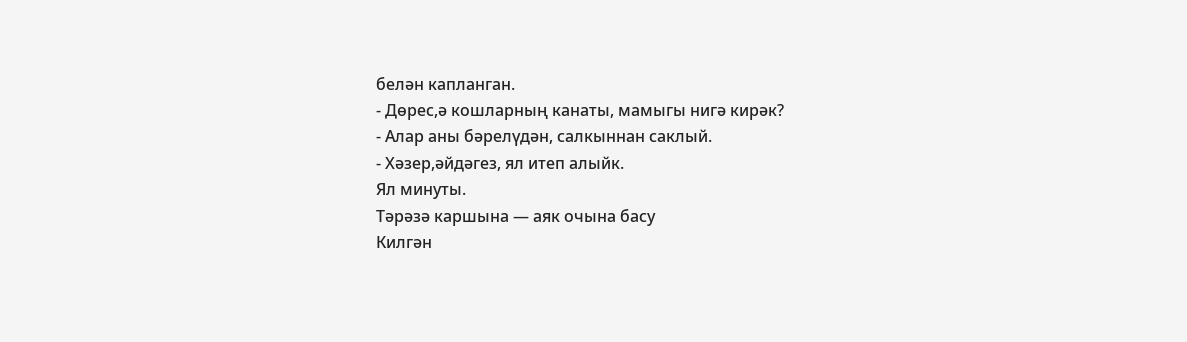белән капланган.
- Дөрес,ә кошларның канаты, мамыгы нигә кирәк?
- Алар аны бәрелүдән, салкыннан саклый.
- Хәзер,әйдәгез, ял итеп алыйк.
Ял минуты.
Тәрәзә каршына — аяк очына басу
Килгән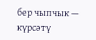бер чыпчык — күрсәтү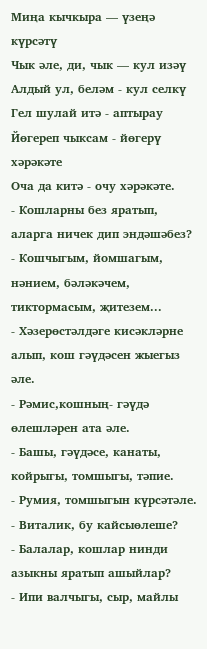Миңа кычкыра — үзеңә күрсәтү
Чык әле, ди, чык — кул изәү
Алдый ул, беләм - кул селкү
Гел шулай итә - аптырау
Йөгереп чыксам - йөгерү хәрәкәте
Оча да китә - очу хәрәкәте.
- Кошларны без яратып, аларга ничек дип эндәшәбез?
- Кошчыгым, йомшагым, нәнием, бәләкәчем, тиктормасым, җитезем...
- Хәзерөстәлдәге кисәкләрне алып, кош гәүдәсен жыегыз әле.
- Рәмис,кошның- гәүдә өлешләрен ата әле.
- Башы, гәүдәсе, канаты, койрыгы, томшыгы, тәпие.
- Румия, томшыгын күрсәтәле.
- Виталик, бу кайсыөлеше?
- Балалар, кошлар нинди азыкны яратып ашыйлар?
- Ипи валчыгы, сыр, майлы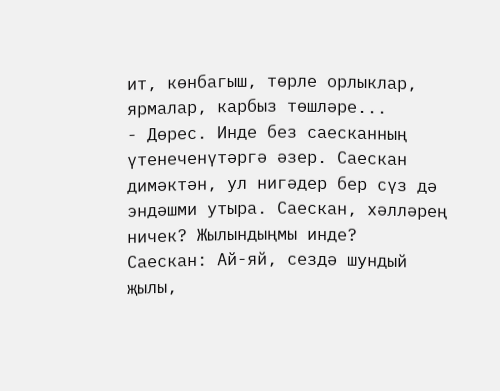ит, көнбагыш, төрле орлыклар, ярмалар, карбыз төшләре...
- Дөрес. Инде без саесканның үтенеченүтәргә әзер. Саескан димәктән, ул нигәдер бер сүз дә эндәшми утыра. Саескан, хәлләрең ничек? Жылындыңмы инде?
Саескан: Ай-яй, сездә шундый җылы,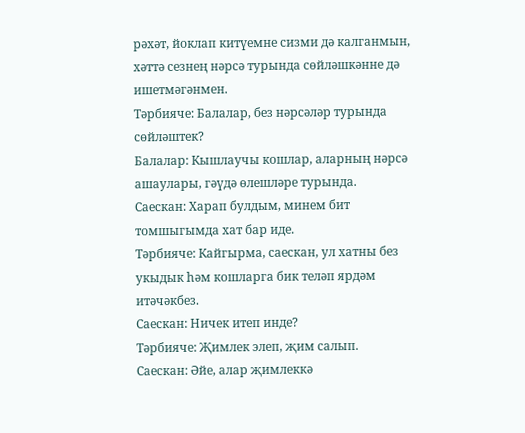рәхәт, йоклап китүемне сизми дә калганмын, хәттә сезнең нәрсә турында сөйләшкәнне дә ишетмәгәнмен.
Тәрбияче: Балалар, без нәрсәләр турында сөйләштек?
Балалар: Кышлаучы кошлар, аларның нәрсә ашаулары, гәүдә өлешләре турында.
Саескан: Харап булдым, минем бит томшыгымда хат бар иде.
Тәрбияче: Кайгырма, саескан, ул хатны без укыдык һәм кошларга бик теләп ярдәм итәчәкбез.
Саескан: Ничек итеп инде?
Тәрбияче: Җимлек элеп, җим салып.
Саескан: Әйе, алар җимлеккә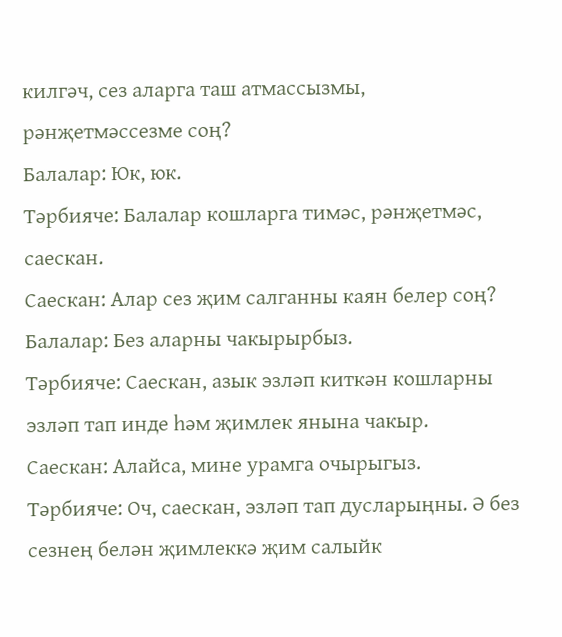килгәч, сез аларга таш атмассызмы, рәнҗетмәссезме соң?
Балалар: Юк, юк.
Тәрбияче: Балалар кошларга тимәс, рәнҗетмәс, саескан.
Саескан: Алар сез җим салганны каян белер соң?
Балалар: Без аларны чакырырбыз.
Тәрбияче: Саескан, азык эзләп киткән кошларны эзләп тап инде һәм җимлек янына чакыр.
Саескан: Алайса, мине урамга очырыгыз.
Тәрбияче: Оч, саескан, эзләп тап дусларыңны. Ә без сезнең белән җимлеккә җим салыйк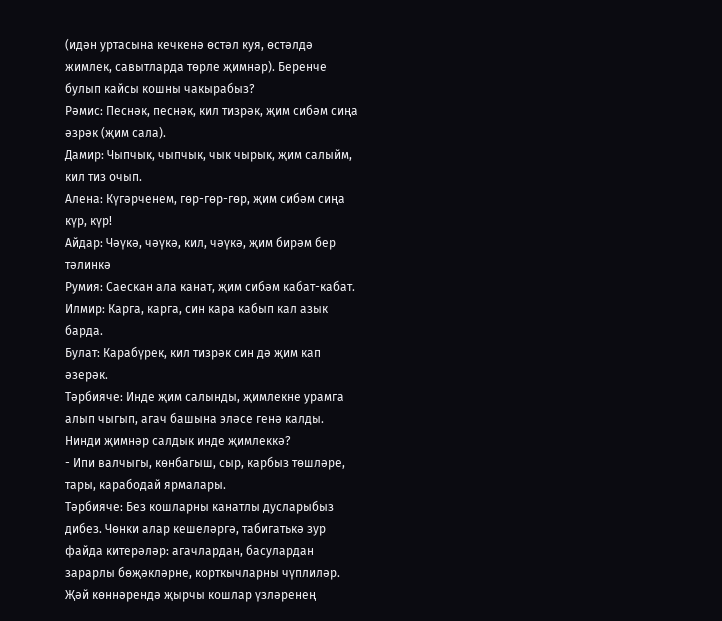(идән уртасына кечкенә өстәл куя, өстәлдә жимлек, савытларда төрле җимнәр). Беренче булып кайсы кошны чакырабыз?
Рәмис: Песнәк, песнәк, кил тизрәк, җим сибәм сиңа әзрәк (җим сала).
Дамир: Чыпчык, чыпчык, чык чырык, җим салыйм, кил тиз очып.
Алена: Күгәрченем, гөр-гөр-гөр, җим сибәм сиңа күр, күр!
Айдар: Чәүкә, чәүкә, кил, чәүкә, җим бирәм бер тәлинкә
Румия: Саескан ала канат, җим сибәм кабат-кабат.
Илмир: Карга, карга, син кара кабып кал азык барда.
Булат: Карабүрек, кил тизрәк син дә җим кап әзерәк.
Тәрбияче: Инде җим салынды, җимлекне урамга алып чыгып, агач башына эләсе генә калды. Нинди җимнәр салдык инде җимлеккә?
- Ипи валчыгы, көнбагыш, сыр, карбыз төшләре, тары, карабодай ярмалары.
Тәрбияче: Без кошларны канатлы дусларыбыз дибез. Чөнки алар кешеләргә, табигатькә зур файда китерәләр: агачлардан, басулардан зарарлы бөҗәкләрне, корткычларны чүплиләр. Җәй көннәрендә җырчы кошлар үзләренең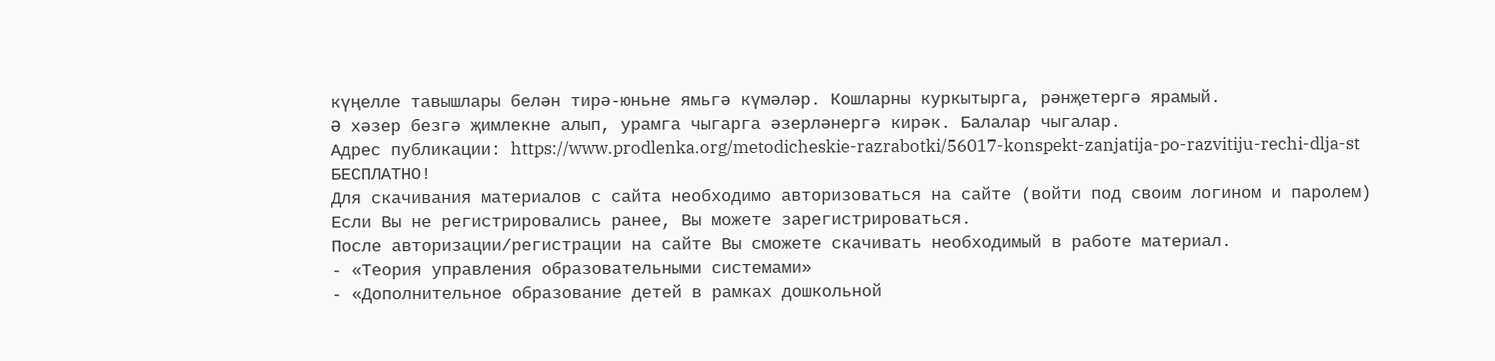күңелле тавышлары белән тирә-юньне ямьгә күмәләр. Кошларны куркытырга, рәнҗетергә ярамый.
Ә хәзер безгә җимлекне алып, урамга чыгарга әзерләнергә кирәк. Балалар чыгалар.
Адрес публикации: https://www.prodlenka.org/metodicheskie-razrabotki/56017-konspekt-zanjatija-po-razvitiju-rechi-dlja-st
БЕСПЛАТНО!
Для скачивания материалов с сайта необходимо авторизоваться на сайте (войти под своим логином и паролем)
Если Вы не регистрировались ранее, Вы можете зарегистрироваться.
После авторизации/регистрации на сайте Вы сможете скачивать необходимый в работе материал.
- «Теория управления образовательными системами»
- «Дополнительное образование детей в рамках дошкольной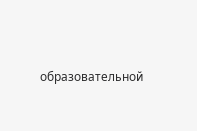образовательной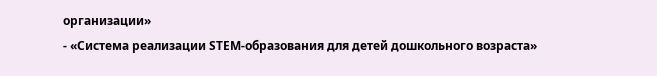организации»
- «Система реализации STEM-образования для детей дошкольного возраста»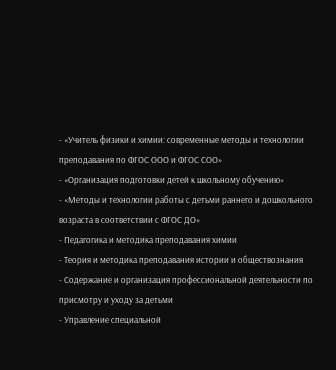- «Учитель физики и химии: современные методы и технологии преподавания по ФГОС ООО и ФГОС СОО»
- «Организация подготовки детей к школьному обучению»
- «Методы и технологии работы с детьми раннего и дошкольного возраста в соответствии с ФГОС ДО»
- Педагогика и методика преподавания химии
- Теория и методика преподавания истории и обществознания
- Содержание и организация профессиональной деятельности по присмотру и уходу за детьми
- Управление специальной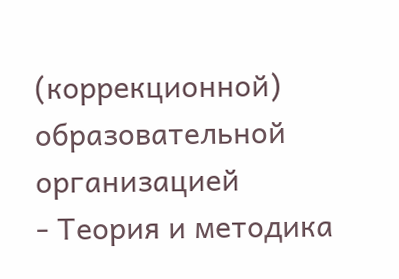(коррекционной) образовательной организацией
- Теория и методика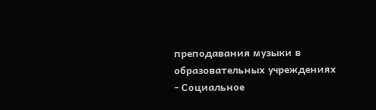преподавания музыки в образовательных учреждениях
- Социальное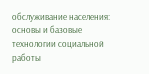обслуживание населения: основы и базовые технологии социальной работы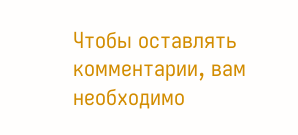Чтобы оставлять комментарии, вам необходимо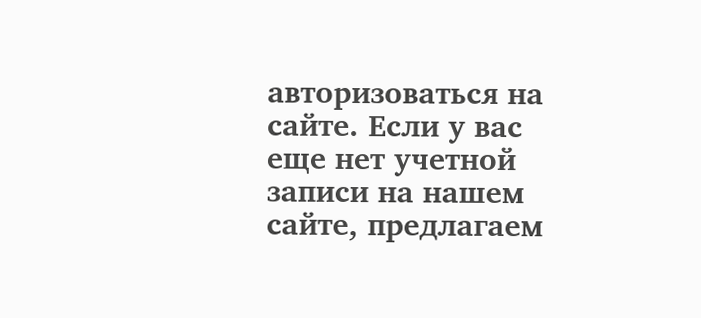авторизоваться на сайте. Если у вас еще нет учетной записи на нашем сайте, предлагаем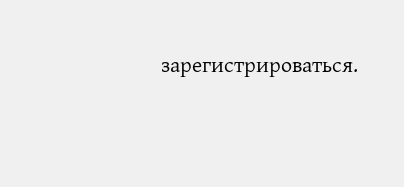зарегистрироваться.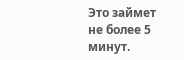Это займет не более 5 минут.